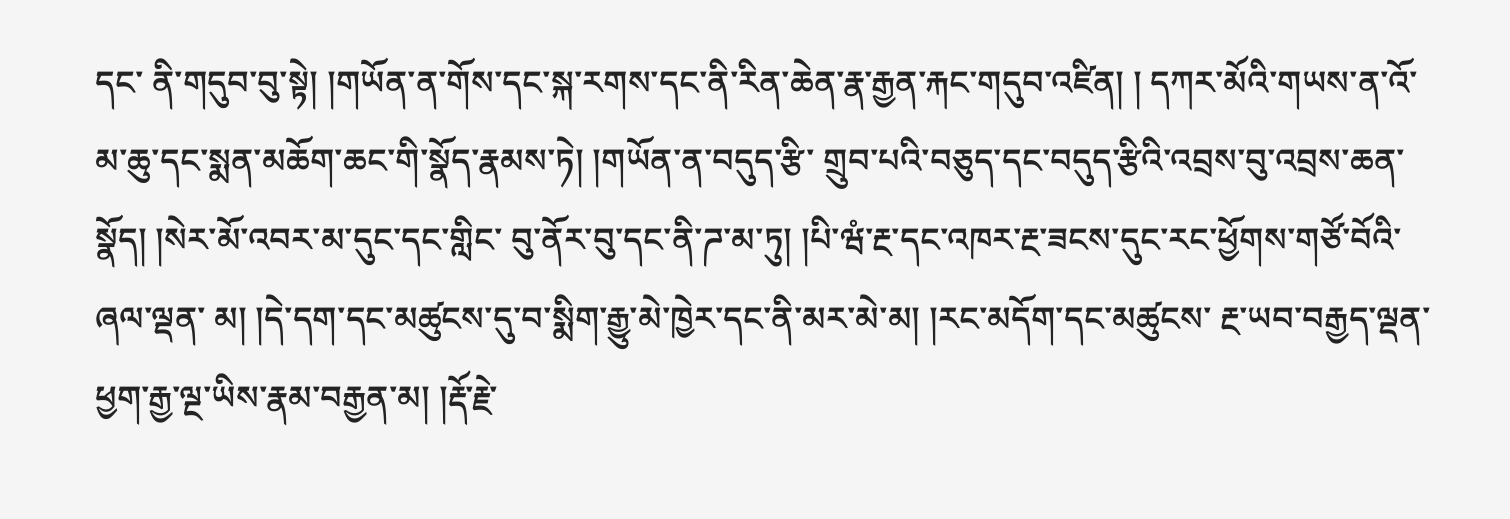དང་ ནི་གདུབ་བུ་སྟེ། །གཡོན་ན་གོས་དང་སྐ་རགས་དང་ནི་རིན་ཆེན་རྣ་རྒྱན་རྐང་གདུབ་འཛིན། ། དཀར་མོའི་གཡས་ན་འོ་མ་ཆུ་དང་སྨན་མཆོག་ཆང་གི་སྣོད་རྣམས་ཏེ། །གཡོན་ན་བདུད་རྩི་ གྲུབ་པའི་བཅུད་དང་བདུད་རྩིའི་འབྲས་བུ་འབྲས་ཆན་སྣོད། །སེར་མོ་འབར་མ་དུང་དང་གླིང་ བུ་ནོར་བུ་དང་ནི་ཌ་མ་ཏུ། །པི་ཝཾ་རྔ་དང་འཁར་རྔ་ཟངས་དུང་རང་ཕྱོགས་གཙོ་བོའི་ཞལ་ལྡན་ མ། །དེ་དག་དང་མཚུངས་དུ་བ་སྨིག་རྒྱུ་མེ་ཁྱེར་དང་ནི་མར་མེ་མ། །རང་མདོག་དང་མཚུངས་ རྔ་ཡབ་བརྒྱད་ལྡན་ཕྱག་རྒྱ་ལྔ་ཡིས་རྣམ་བརྒྱན་མ། །རྡོ་རྗེ་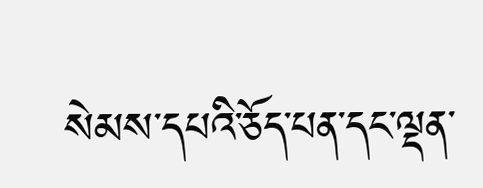སེམས་དཔའི་ཅོད་པན་དང་ལྡན་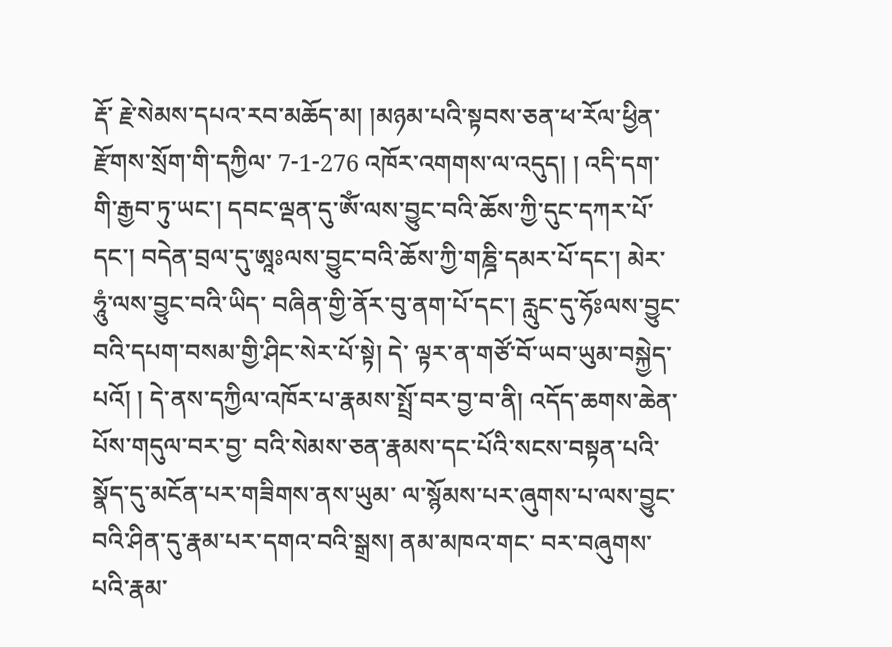རྡོ་ རྗེ་སེམས་དཔའ་རབ་མཆོད་མ། །མཉམ་པའི་སྟབས་ཅན་ཕ་རོལ་ཕྱིན་རྫོགས་སྲོག་གི་དཀྱིལ་ 7-1-276 འཁོར་འགགས་ལ་འདུད། ། འདི་དག་གི་རྒྱབ་ཏུ་ཡང་། དབང་ལྡན་དུ་ༀ་ལས་བྱུང་བའི་ཆོས་ཀྱི་དུང་དཀར་པོ་དང་། བདེན་བྲལ་དུ་ཨཱཿལས་བྱུང་བའི་ཆོས་ཀྱི་གཎྜི་དམར་པོ་དང་། མེར་ཧཱུཾ་ལས་བྱུང་བའི་ཡིད་ བཞིན་གྱི་ནོར་བུ་ནག་པོ་དང་། རླུང་དུ་ཧོཿལས་བྱུང་བའི་དཔག་བསམ་གྱི་ཤིང་སེར་པོ་སྟེ། དེ་ ལྟར་ན་གཙོ་བོ་ཡབ་ཡུམ་བསྐྱེད་པའོ། ། དེ་ནས་དཀྱིལ་འཁོར་པ་རྣམས་སྤྲོ་བར་བྱ་བ་ནི། འདོད་ཆགས་ཆེན་པོས་གདུལ་བར་བྱ་ བའི་སེམས་ཅན་རྣམས་དང་པོའི་སངས་བསྟན་པའི་སྣོད་དུ་མངོན་པར་གཟིགས་ནས་ཡུམ་ ལ་སྙོམས་པར་ཞུགས་པ་ལས་བྱུང་བའི་ཤིན་དུ་རྣམ་པར་དགའ་བའི་སྒྲས། ནམ་མཁའ་གང་ བར་བཞུགས་པའི་རྣམ་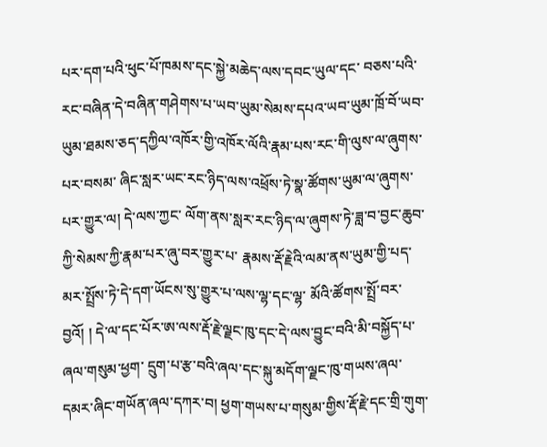པར་དག་པའི་ཕུང་པོ་ཁམས་དང་སྐྱེ་མཆེད་ལས་དབང་ཡུལ་དང་ བཅས་པའི་རང་བཞིན་དེ་བཞིན་གཤེགས་པ་ཡབ་ཡུམ་སེམས་དཔའ་ཡབ་ཡུམ་ཁྲོ་བོ་ཡབ་ ཡུམ་ཐམས་ཅད་དཀྱིལ་འཁོར་གྱི་འཁོར་ལོའི་རྣམ་པས་རང་གི་ལུས་ལ་ཞུགས་པར་བསམ་ ཞིང་སླར་ཡང་རང་ཉིད་ལས་འཕྲོས་ཏེ་སྣ་ཚོགས་ཡུམ་ལ་ཞུགས་པར་གྱུར་ལ། དེ་ལས་ཀྱང་ ལོག་ནས་སླར་རང་ཉིད་ལ་ཞུགས་ཏེ་ཟླ་བ་བྱང་ཆུབ་ཀྱི་སེམས་ཀྱི་རྣམ་པར་ཞུ་བར་གྱུར་པ་ རྣམས་རྡོ་རྗེའི་ལམ་ནས་ཡུམ་གྱི་པད་མར་སྤྲོས་ཏེ་དེ་དག་ཡོངས་སུ་གྱུར་པ་ལས་ལྷ་དང་ལྷ་ མོའི་ཚོགས་སྤྲོ་བར་བྱའོ། ། དེ་ལ་དང་པོར་ཨ་ལས་རྡོ་རྗེ་ལྗང་ཁུ་དང་དེ་ལས་བྱུང་བའི་མི་བསྐྱོད་པ་ཞལ་གསུམ་ཕྱག་ དྲུག་པ་རྩ་བའི་ཞལ་དང་སྐུ་མདོག་ལྗང་ཁུ་གཡས་ཞལ་དམར་ཞིང་གཡོན་ཞལ་དཀར་བ། ཕྱག་གཡས་པ་གསུམ་གྱིས་རྡོ་རྗེ་དང་གྲི་གུག་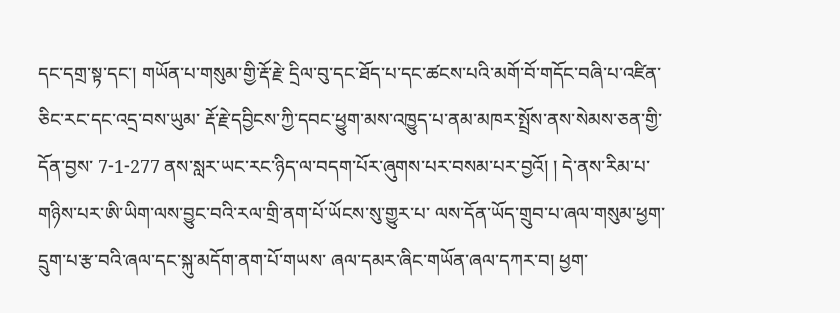དང་དགྲ་སྟ་དང་། གཡོན་པ་གསུམ་གྱི་རྡོ་རྗེ་ དྲིལ་བུ་དང་ཐོད་པ་དང་ཚངས་པའི་མགོ་བོ་གདོང་བཞི་པ་འཛིན་ཅིང་རང་དང་འདྲ་བས་ཡུམ་ རྡོ་རྗེ་དབྱིངས་ཀྱི་དབང་ཕྱུག་མས་འཁྱུད་པ་ནམ་མཁར་སྤྲོས་ནས་སེམས་ཅན་གྱི་དོན་བྱས་ 7-1-277 ནས་སླར་ཡང་རང་ཉིད་ལ་བདག་པོར་ཞུགས་པར་བསམ་པར་བྱའོ། ། དེ་ནས་རིམ་པ་གཉིས་པར་ཨི་ཡིག་ལས་བྱུང་བའི་རལ་གྲི་ནག་པོ་ཡོངས་སུ་གྱུར་པ་ ལས་དོན་ཡོད་གྲུབ་པ་ཞལ་གསུམ་ཕྱག་དྲུག་པ་རྩ་བའི་ཞལ་དང་སྐུ་མདོག་ནག་པོ་གཡས་ ཞལ་དམར་ཞིང་གཡོན་ཞལ་དཀར་བ། ཕྱག་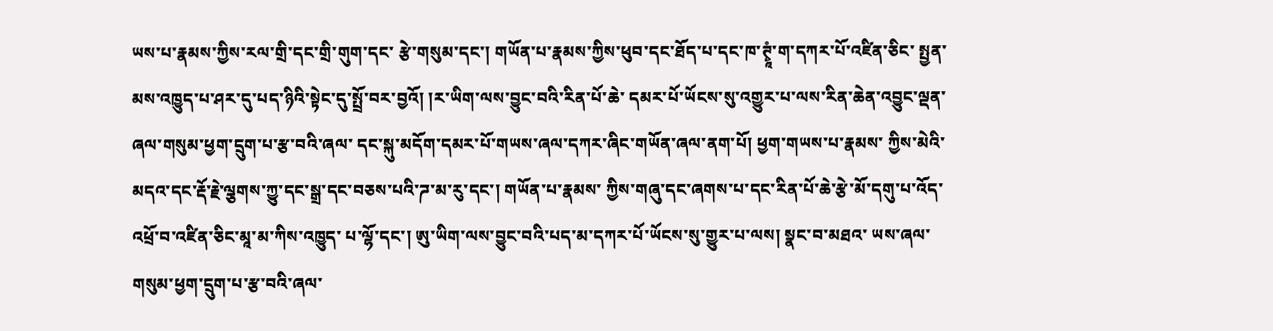ཡས་པ་རྣམས་ཀྱིས་རལ་གྲི་དང་གྲི་གུག་དང་ རྩེ་གསུམ་དང་། གཡོན་པ་རྣམས་ཀྱིས་ཕུབ་དང་ཐོད་པ་དང་ཁ་ཊྭཱཾ་ག་དཀར་པོ་འཛིན་ཅིང་ སྤྱན་མས་འཁྱུད་པ་ཤར་དུ་པད་ཉིའི་སྟེང་དུ་སྤྲོ་བར་བྱའོ། །ར་ཡིག་ལས་བྱུང་བའི་རིན་པོ་ཆེ་ དམར་པོ་ཡོངས་སུ་འགྱུར་པ་ལས་རིན་ཆེན་འབྱུང་ལྡན་ཞལ་གསུམ་ཕྱག་དྲུག་པ་རྩ་བའི་ཞལ་ དང་སྐུ་མདོག་དམར་པོ་གཡས་ཞལ་དཀར་ཞིང་གཡོན་ཞལ་ནག་པོ། ཕྱག་གཡས་པ་རྣམས་ ཀྱིས་མེའི་མདའ་དང་རྡོ་རྗེ་ལྕགས་ཀྱུ་དང་སྒྲ་དང་བཅས་པའི་ཌ་མ་རུ་དང་། གཡོན་པ་རྣམས་ ཀྱིས་གཞུ་དང་ཞགས་པ་དང་རིན་པོ་ཆེ་རྩེ་མོ་དགུ་པ་འོད་འཕྲོ་བ་འཛིན་ཅིང་མཱ་མ་ཀིས་འཁྱུད་ པ་ལྷོ་དང་། ཨུ་ཡིག་ལས་བྱུང་བའི་པད་མ་དཀར་པོ་ཡོངས་སུ་གྱུར་པ་ལས། སྣང་བ་མཐའ་ ཡས་ཞལ་གསུམ་ཕྱག་དྲུག་པ་རྩ་བའི་ཞལ་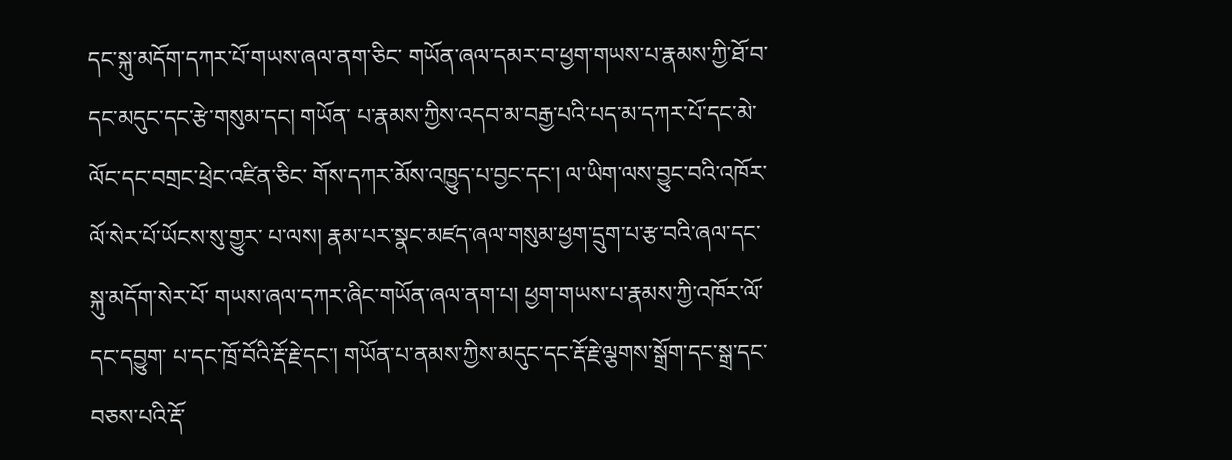དང་སྐུ་མདོག་དཀར་པོ་གཡས་ཞལ་ནག་ཅིང་ གཡོན་ཞལ་དམར་བ་ཕྱག་གཡས་པ་རྣམས་ཀྱི་ཐོ་བ་དང་མདུང་དང་རྩེ་གསུམ་དང། གཡོན་ པ་རྣམས་ཀྱིས་འདབ་མ་བརྒྱ་པའི་པད་མ་དཀར་པོ་དང་མེ་ལོང་དང་བགྲང་ཕྲེང་འཛིན་ཅིང་ གོས་དཀར་མོས་འཁྱུད་པ་བྱང་དང་། ལ་ཡིག་ལས་བྱུང་བའི་འཁོར་ལོ་སེར་པོ་ཡོངས་སུ་གྱུར་ པ་ལས། རྣམ་པར་སྣང་མཛད་ཞལ་གསུམ་ཕྱག་དྲུག་པ་རྩ་བའི་ཞལ་དང་སྐུ་མདོག་སེར་པོ་ གཡས་ཞལ་དཀར་ཞིང་གཡོན་ཞལ་ནག་པ། ཕྱག་གཡས་པ་རྣམས་ཀྱི་འཁོར་ལོ་དང་དབྱུག་ པ་དང་ཁྲོ་བོའི་རྡོ་རྗེ་དང་། གཡོན་པ་ནམས་ཀྱིས་མདུང་དང་རྡོ་རྗེ་ལྕགས་སྒྲོག་དང་སྒྲ་དང་ བཅས་པའི་རྡོ་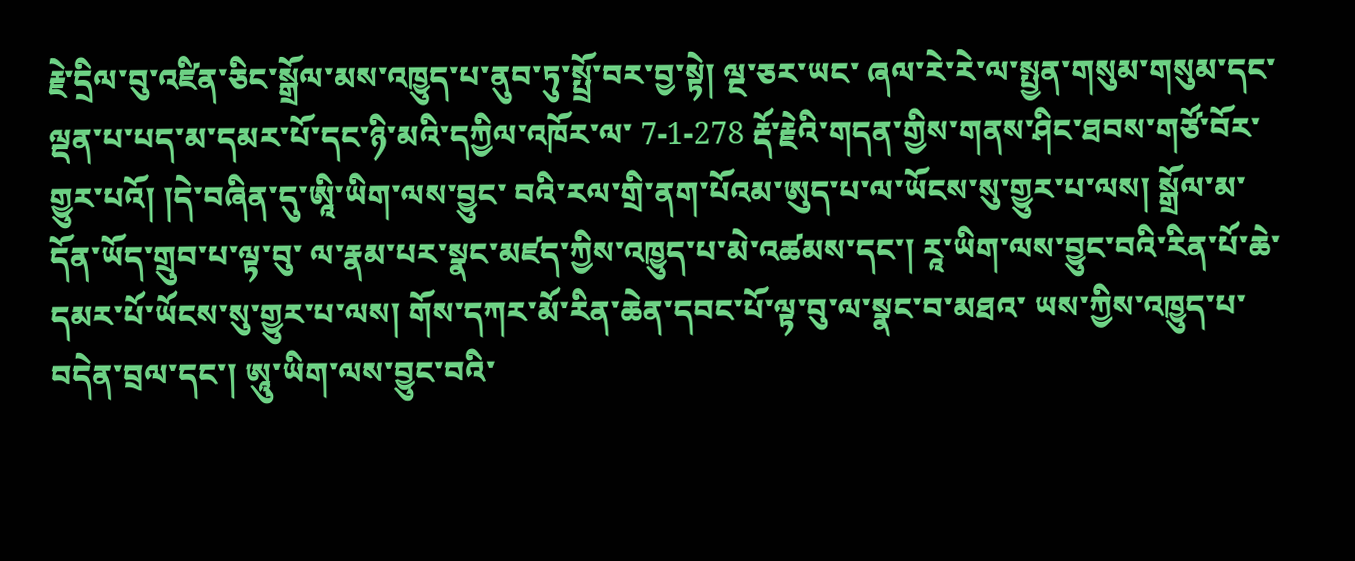རྗེ་དྲིལ་བུ་འཛིན་ཅིང་སྒྲོལ་མས་འཁྱུད་པ་ནུབ་ཏུ་སྤྲོ་བར་བྱ་སྟེ། ལྔ་ཅར་ཡང་ ཞལ་རེ་རེ་ལ་སྤྱན་གསུམ་གསུམ་དང་ལྡན་པ་པད་མ་དམར་པོ་དང་ཉི་མའི་དཀྱིལ་འཁོར་ལ་ 7-1-278 རྡོ་རྗེའི་གདན་གྱིས་གནས་ཤིང་ཐབས་གཙོ་བོར་གྱུར་པའོ། །དེ་བཞིན་དུ་ཨཱི་ཡིག་ལས་བྱུང་ བའི་རལ་གྲི་ནག་པོའམ་ཨུད་པ་ལ་ཡོངས་སུ་གྱུར་པ་ལས། སྒྲོལ་མ་དོན་ཡོད་གྲུབ་པ་ལྟ་བུ་ ལ་རྣམ་པར་སྣང་མཛད་ཀྱིས་འཁྱུད་པ་མེ་འཚམས་དང་། རཱ་ཡིག་ལས་བྱུང་བའི་རིན་པོ་ཆེ་ དམར་པོ་ཡོངས་སུ་གྱུར་པ་ལས། གོས་དཀར་མོ་རིན་ཆེན་དབང་པོ་ལྟ་བུ་ལ་སྣང་བ་མཐའ་ ཡས་ཀྱིས་འཁྱུད་པ་བདེན་བྲལ་དང་། ཨཱུ་ཡིག་ལས་བྱུང་བའི་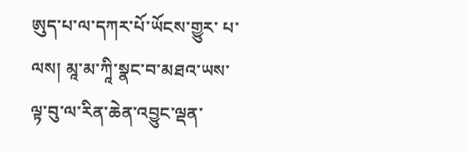ཨུད་པ་ལ་དཀར་པོ་ཡོངས་གྱུར་ པ་ལས། མཱ་མ་ཀཱི་སྣང་བ་མཐའ་ཡས་ལྟ་བུ་ལ་རིན་ཆེན་འབྱུང་ལྡན་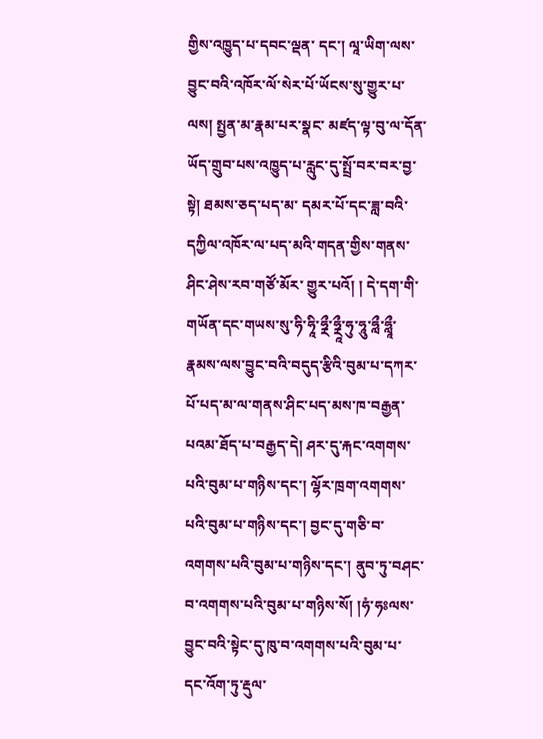གྱིས་འཁྱུད་པ་དབང་ལྡན་ དང་། ལཱ་ཡིག་ལས་བྱུང་བའི་འཁོར་ལོ་སེར་པོ་ཡོངས་སུ་གྱུར་པ་ལས། སྤྱན་མ་རྣམ་པར་སྣང་ མཛད་ལྟ་བུ་ལ་དོན་ཡོད་གྲུབ་པས་འཁྱུད་པ་རླུང་དུ་སྤྲོ་བར་བར་བྱ་སྟེ། ཐམས་ཅད་པད་མ་ དམར་པོ་དང་ཟླ་བའི་དཀྱིལ་འཁོར་ལ་པད་མའི་གདན་གྱིས་གནས་ཤིང་ཤེས་རབ་གཙོ་མོར་ གྱུར་པའོ། ། དེ་དག་གི་གཡོན་དང་གཡས་སུ་ཧི་ཧཱི་ཧྼྀ་ཧྼཱྀ་ཧུ་ཧཱུ་ཧླྀ་ཧླཱྀ་ རྣམས་ལས་བྱུང་བའི་བདུད་རྩིའི་བུམ་པ་དཀར་པོ་པད་མ་ལ་གནས་ཤིང་པད་མས་ཁ་བརྒྱན་ པའམ་ཐོད་པ་བརྒྱད་དེ། ཤར་དུ་རྐང་འགགས་པའི་བུམ་པ་གཉིས་དང་། ལྷོར་ཁྲག་འགགས་ པའི་བུམ་པ་གཉིས་དང་། བྱང་དུ་གཅི་བ་འགགས་པའི་བུམ་པ་གཉིས་དང་། ནུབ་ཏུ་བཤང་ བ་འགགས་པའི་བུམ་པ་གཉིས་སོ། །ཧཾ་ཧཿལས་བྱུང་བའི་སྟེང་དུ་ཁུ་བ་འགགས་པའི་བུམ་པ་ དང་འོག་ཏུ་རྡུལ་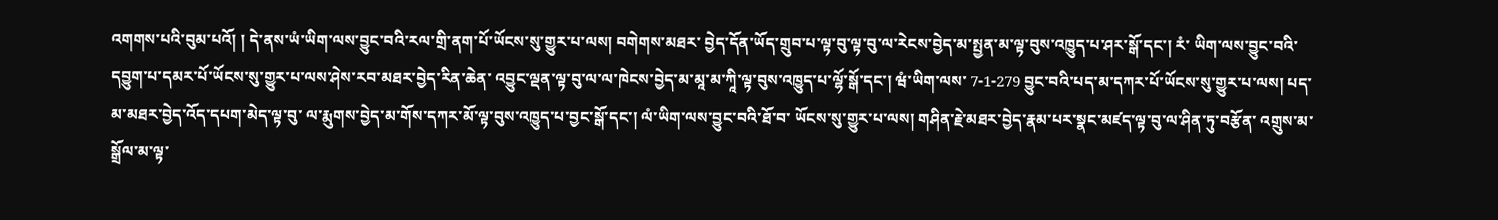འགགས་པའི་བུམ་པའོ། ། དེ་ནས་ཡཾ་ཡིག་ལས་བྱུང་བའི་རལ་གྲི་ནག་པོ་ཡོངས་སུ་གྱུར་པ་ལས། བགེགས་མཐར་ བྱེད་དོན་ཡོད་གྲུབ་པ་ལྟ་བུ་ལྟ་བུ་ལ་རེངས་བྱེད་མ་སྤྱན་མ་ལྟ་བུས་འཁྱུད་པ་ཤར་སྒོ་དང་། རཾ་ ཡིག་ལས་བྱུང་བའི་དབྱུག་པ་དམར་པོ་ཡོངས་སུ་གྱུར་པ་ལས་ཤེས་རབ་མཐར་བྱེད་རིན་ཆེན་ འབྱུང་ལྡན་ལྟ་བུ་ལ་ལ་ཁེངས་བྱེད་མ་མཱ་མ་ཀཱི་ལྟ་བུས་འཁྱུད་པ་ལྷོ་སྒོ་དང་། ཝཾ་ཡིག་ལས་ 7-1-279 བྱུང་བའི་པད་མ་དཀར་པོ་ཡོངས་སུ་གྱུར་པ་ལས། པད་མ་མཐར་བྱེད་འོད་དཔག་མེད་ལྟ་བུ་ ལ་རྨུགས་བྱེད་མ་གོས་དཀར་མོ་ལྟ་བུས་འཁྱུད་པ་བྱང་སྒོ་དང་། ལཾ་ཡིག་ལས་བྱུང་བའི་ཐོ་བ་ ཡོངས་སུ་གྱུར་པ་ལས། གཤིན་རྗེ་མཐར་བྱེད་རྣམ་པར་སྣང་མཛད་ལྟ་བུ་ལ་ཤིན་ཏུ་བརྩོན་ འགྲུས་མ་སྒྲོལ་མ་ལྟ་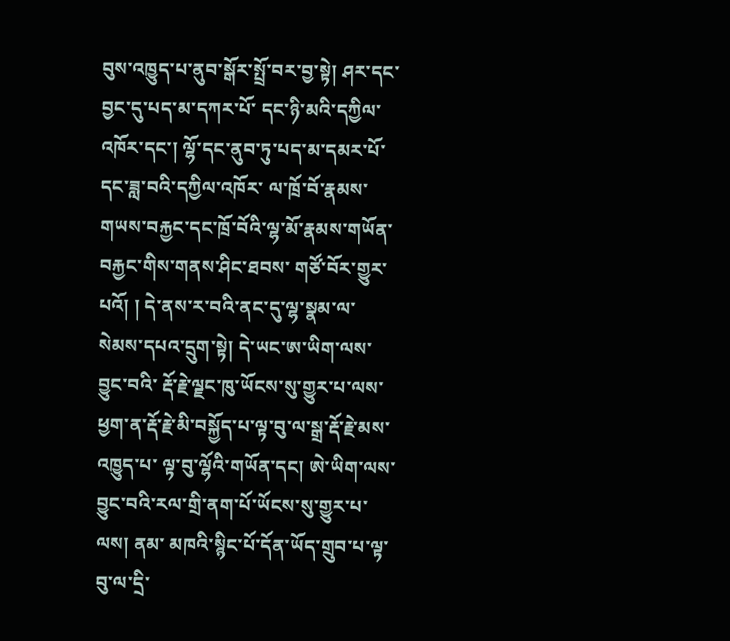བུས་འཁྱུད་པ་ནུབ་སྒོར་སྤྲོ་བར་བྱ་སྟེ། ཤར་དང་བྱང་དུ་པད་མ་དཀར་པོ་ དང་ཉི་མའི་དཀྱིལ་འཁོར་དང་། ལྷོ་དང་ནུབ་ཏུ་པད་མ་དམར་པོ་དང་ཟླ་བའི་དཀྱིལ་འཁོར་ ལ་ཁྲོ་བོ་རྣམས་གཡས་བརྐྱང་དང་ཁྲོ་བོའི་ལྷ་མོ་རྣམས་གཡོན་བརྐྱང་གིས་གནས་ཤིང་ཐབས་ གཙོ་བོར་གྱུར་པའོ། ། དེ་ནས་ར་བའི་ནང་དུ་ལྷ་སྣམ་ལ་སེམས་དཔའ་དྲུག་སྟེ། དེ་ཡང་ཨ་ཡིག་ལས་བྱུང་བའི་ རྡོ་རྗེ་ལྗང་ཁུ་ཡོངས་སུ་གྱུར་པ་ལས་ཕྱག་ན་རྡོ་རྗེ་མི་བསྐྱོད་པ་ལྟ་བུ་ལ་སྒྲ་རྡོ་རྗེ་མས་འཁྱུད་པ་ ལྟ་བུ་ལྷོའི་གཡོན་དང། ཨེ་ཡིག་ལས་བྱུང་བའི་རལ་གྲི་ནག་པོ་ཡོངས་སུ་གྱུར་པ་ལས། ནམ་ མཁའི་སྙིང་པོ་དོན་ཡོད་གྲུབ་པ་ལྟ་བུ་ལ་དྲི་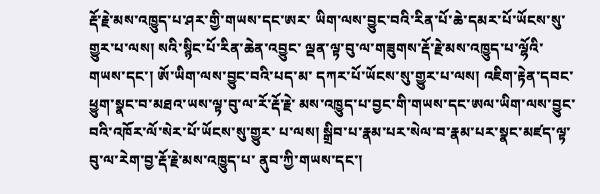རྡོ་རྗེ་མས་འཁྱུད་པ་ཤར་གྱི་གཡས་དང་ཨར་ ཡིག་ལས་བྱུང་བའི་རིན་པོ་ཆེ་དམར་པོ་ཡོངས་སུ་གྱུར་པ་ལས། སའི་སྙིང་པོ་རིན་ཆེན་འབྱུང་ ལྡན་ལྟ་བུ་ལ་གཟུགས་རྡོ་རྗེ་མས་འཁྱུད་པ་ལྷོའི་གཡས་དང་། ཨོ་ཡིག་ལས་བྱུང་བའི་པད་མ་ དཀར་པོ་ཡོངས་སུ་གྱུར་པ་ལས། འཇིག་རྟེན་དབང་ཕྱུག་སྣང་བ་མཐའ་ཡས་ལྟ་བུ་ལ་རོ་རྡོ་རྗེ་ མས་འཁྱུད་པ་བྱང་གི་གཡས་དང་ཨལ་ཡིག་ལས་བྱུང་བའི་འཁོར་ལོ་སེར་པོ་ཡོངས་སུ་གྱུར་ པ་ལས། སྒྲིབ་པ་རྣམ་པར་སེལ་བ་རྣམ་པར་སྣང་མཛད་ལྟ་བུ་ལ་རེག་བྱ་རྡོ་རྗེ་མས་འཁྱུད་པ་ ནུབ་ཀྱི་གཡས་དང་།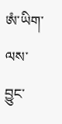ཨཾ་ཡིག་ལས་བྱུང་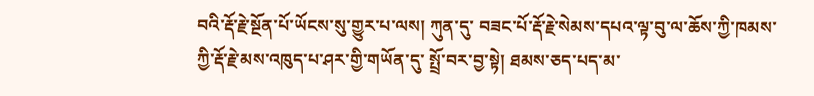བའི་རྡོ་རྗེ་སྔོན་པོ་ཡོངས་སུ་གྱུར་པ་ལས། ཀུན་དུ་ བཟང་པོ་རྡོ་རྗེ་སེམས་དཔའ་ལྟ་བུ་ལ་ཆོས་ཀྱི་ཁམས་ཀྱི་རྡོ་རྗེ་མས་འཁུད་པ་ཤར་གྱི་གཡོན་དུ་ སྤྲོ་བར་བྱ་སྟེ། ཐམས་ཅད་པད་མ་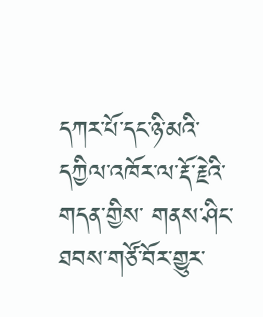དཀར་པོ་དང་ཉི་མའི་དཀྱིལ་འཁོར་ལ་རྡོ་རྗེའི་གདན་གྱིས་ གནས་ཤིང་ཐབས་གཙོ་བོར་གྱུར་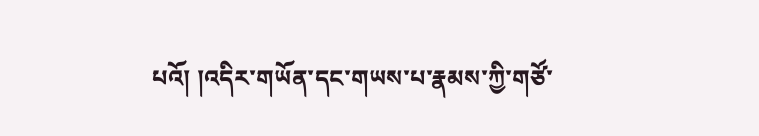པའོ། །འདིར་གཡོན་དང་གཡས་པ་རྣམས་ཀྱི་གཙོ་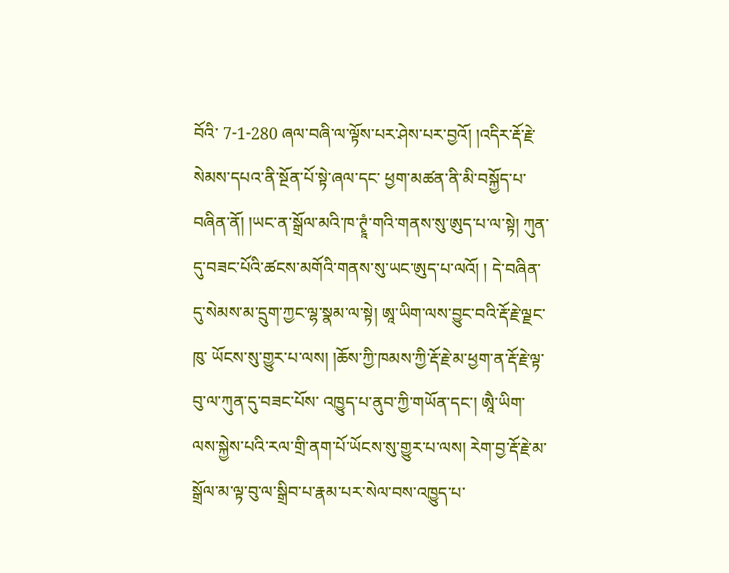བོའི་ 7-1-280 ཞལ་བཞི་ལ་ལྟོས་པར་ཤེས་པར་བྱའོ། །འདིར་རྡོ་རྗེ་སེམས་དཔའ་ནི་སྔོན་པོ་སྟེ་ཞལ་དང་ ཕྱག་མཚན་ནི་མི་བསྐྱོད་པ་བཞིན་ནོ། །ཡང་ན་སྒྲོལ་མའི་ཁ་ཊྭཱཾ་གའི་གནས་སུ་ཨུད་པ་ལ་སྟེ། ཀུན་དུ་བཟང་པོའི་ཚངས་མགོའི་གནས་སུ་ཡང་ཨུད་པ་ལའོ། ། དེ་བཞིན་དུ་སེམས་མ་དྲུག་ཀྱང་ལྷ་སྣམ་ལ་སྟེ། ཨཱ་ཡིག་ལས་བྱུང་བའི་རྡོ་རྗེ་ལྗང་ཁུ་ ཡོངས་སུ་གྱུར་པ་ལས། །ཆོས་ཀྱི་ཁམས་ཀྱི་རྡོ་རྗེ་མ་ཕྱག་ན་རྡོ་རྗེ་ལྟ་བུ་ལ་ཀུན་དུ་བཟང་པོས་ འཁྱུད་པ་ནུབ་ཀྱི་གཡོན་དང་། ཨཱཻ་ཡིག་ལས་སྐྱེས་པའི་རལ་གྲི་ནག་པོ་ཡོངས་སུ་གྱུར་པ་ལས། རེག་བྱ་རྡོ་རྗེ་མ་སྒྲོལ་མ་ལྟ་བུ་ལ་སྒྲིབ་པ་རྣམ་པར་སེལ་བས་འཁྱུད་པ་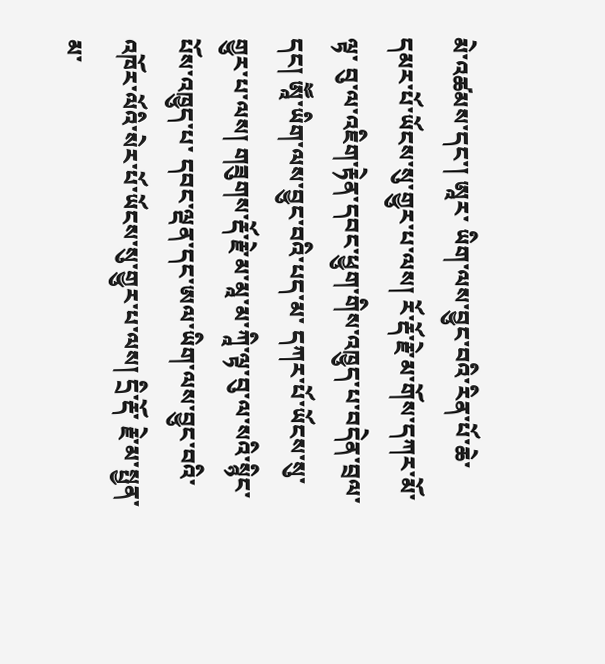མེ་འཚམས་དང་། ཨཱར་ ཡིག་ལས་བྱུང་བའི་རིན་པོ་ཆེ་དམར་པོ་ཡོངས་སུ་གྱུར་པ་ལས། རོ་རྡོ་རྗེ་མ་གོས་དཀར་མོ་ལྟ་ བུ་ལ་འཇིག་རྟེན་དབང་ཕྱུག་གིས་འཁྱུད་པ་བདེན་བྲལ་དང། ཨཱཽ་ཡིག་ལས་བྱུང་བའི་པད་མ་ དཀར་པོ་ཡོངས་སུ་གྱུར་པ་ལས། གཟུགས་རྡོ་རྗེ་མ་མཱ་མ་ཀཱི་ལྟ་བུ་ལ་སའི་སྙིང་པོས་འཁྱུད་པ་ དབང་ལྡན་དང་ཨལ་ཡིག་ལས་བྱུང་བའི་འཁོར་ལོའི་སེར་པོ་ཡོངས་སུ་གྱུར་པ་ལས། དྲི་རྡོ་ རྗེ་མ་སྤྱན་མ་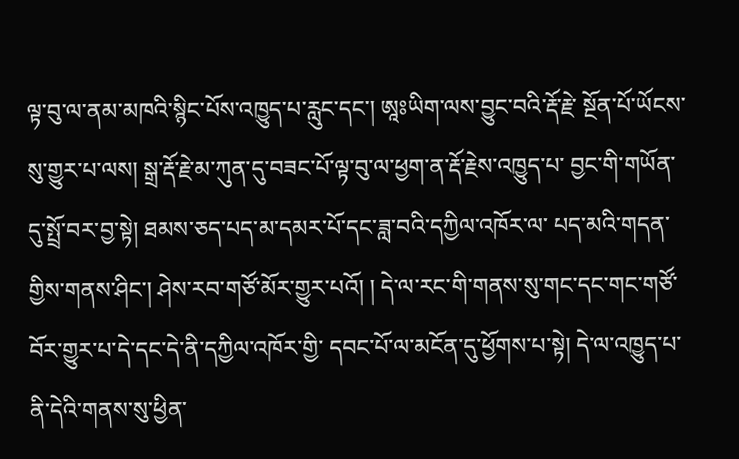ལྟ་བུ་ལ་ནམ་མཁའི་སྙིང་པོས་འཁྱུད་པ་རླུང་དང་། ཨཱཿཡིག་ལས་བྱུང་བའི་རྡོ་རྗེ་ སྔོན་པོ་ཡོངས་སུ་གྱུར་པ་ལས། སྒྲ་རྡོ་རྗེ་མ་ཀུན་དུ་བཟང་པོ་ལྟ་བུ་ལ་ཕྱག་ན་རྡོ་རྗེས་འཁྱུད་པ་ བྱང་གི་གཡོན་དུ་སྤྲོ་བར་བྱ་སྟེ། ཐམས་ཅད་པད་མ་དམར་པོ་དང་ཟླ་བའི་དཀྱིལ་འཁོར་ལ་ པད་མའི་གདན་གྱིས་གནས་ཤིང་། ཤེས་རབ་གཙོ་མོར་གྱུར་པའོ། ། དེ་ལ་རང་གི་གནས་སུ་གང་དང་གང་གཙོ་བོར་གྱུར་པ་དེ་དང་དེ་ནི་དཀྱིལ་འཁོར་གྱི་ དབང་པོ་ལ་མངོན་དུ་ཕྱོགས་པ་སྟེ། དེ་ལ་འཁྱུད་པ་ནི་དེའི་གནས་སུ་ཕྱིན་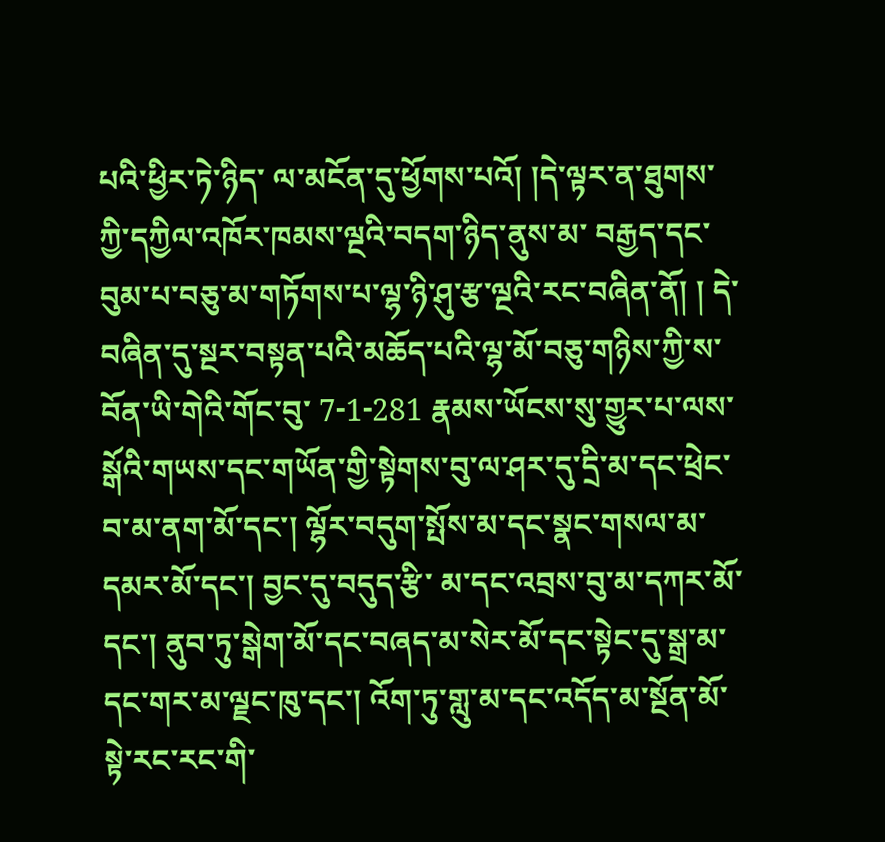པའི་ཕྱིར་ཏེ་ཉིད་ ལ་མངོན་དུ་ཕྱོགས་པའོ། །དེ་ལྟར་ན་ཐུགས་ཀྱི་དཀྱིལ་འཁོར་ཁམས་ལྔའི་བདག་ཉིད་ནུས་མ་ བརྒྱད་དང་བུམ་པ་བཅུ་མ་གཏོགས་པ་ལྷ་ཉི་ཤུ་རྩ་ལྔའི་རང་བཞིན་ནོ། ། དེ་བཞིན་དུ་སྔར་བསྟན་པའི་མཆོད་པའི་ལྷ་མོ་བཅུ་གཉིས་ཀྱི་ས་བོན་ཡི་གེའི་གོང་བུ་ 7-1-281 རྣམས་ཡོངས་སུ་གྱུར་པ་ལས་སྒོའི་གཡས་དང་གཡོན་གྱི་སྟེགས་བུ་ལ་ཤར་དུ་དྲི་མ་དང་ཕྲེང་ བ་མ་ནག་མོ་དང་། ལྷོར་བདུག་སྤོས་མ་དང་སྣང་གསལ་མ་དམར་མོ་དང་། བྱང་དུ་བདུད་རྩི་ མ་དང་འབྲས་བུ་མ་དཀར་མོ་དང་། ནུབ་ཏུ་སྒེག་མོ་དང་བཞད་མ་སེར་མོ་དང་སྟེང་དུ་སྒྲ་མ་ དང་གར་མ་ལྗང་ཁུ་དང་། འོག་ཏུ་གླུ་མ་དང་འདོད་མ་སྔོན་མོ་སྟེ་རང་རང་གི་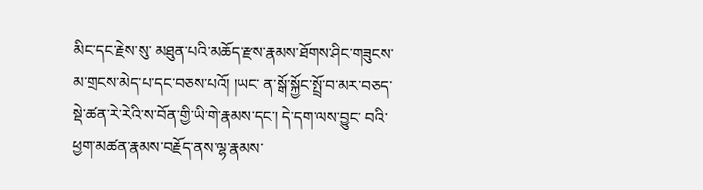མིང་དང་རྗེས་སུ་ མཐུན་པའི་མཆོད་རྫས་རྣམས་ཐོགས་ཤིང་གཟུངས་མ་གྲངས་མེད་པ་དང་བཅས་པའོ། །ཡང་ ན་སྒོ་སྐྱོང་སྤྲོ་བ་མར་བཅད་སྡེ་ཚན་རེ་རེའི་ས་བོན་གྱི་ཡི་གེ་རྣམས་དང་། དེ་དག་ལས་བྱུང་ བའི་ཕྱག་མཚན་རྣམས་བརྗོད་ནས་ལྷ་རྣམས་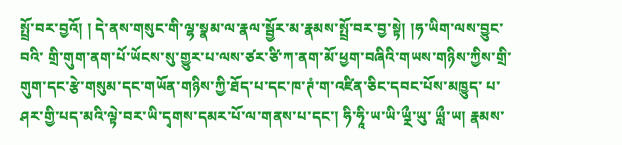སྤྲོ་བར་བྱའོ། ། དེ་ནས་གསུང་གི་ལྷ་སྣམ་ལ་རྣལ་སྦྱོར་མ་རྣམས་སྤྲོ་བར་བྱ་སྟེ། །ཧ་ཡིག་ལས་བྱུང་བའི་ གྲི་གུག་ནག་པོ་ཡོངས་སུ་གྱུར་པ་ལས་ཙར་ཙི་ཀ་ནག་མོ་ཕྱག་བཞིའི་གཡས་གཉིས་ཀྱིས་གྲི་ གུག་དང་རྩེ་གསུམ་དང་གཡོན་གཉིས་ཀྱི་ཐོད་པ་དང་ཁ་ཊཾ་ག་འཛིན་ཅིང་དབང་པོས་མཁྱུད་ པ་ཤར་གྱི་པད་མའི་ལྟེ་བར་ཡི་དྭགས་དམར་པོ་ལ་གནས་པ་དང་། ཧི་ཧཱི་ཡ་ཡི་ཡྼྀ་ཡུ་ ཡླྀ་ཡ། རྣམས་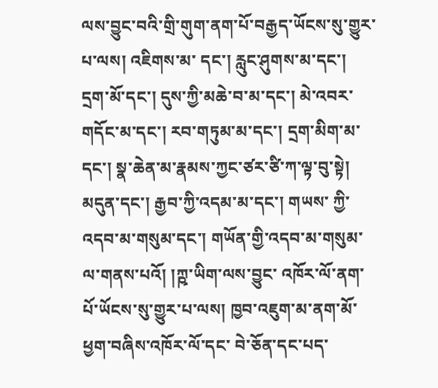ལས་བྱུང་བའི་གྲི་གུག་ནག་པོ་བརྒྱད་ཡོངས་སུ་གྱུར་པ་ལས། འཇིགས་མ་ དང་། རླུང་ཤུགས་མ་དང་། དྲག་མོ་དང་། དུས་ཀྱི་མཆེ་བ་མ་དང་། མེ་འབར་གདོང་མ་དང་། རབ་གཏུམ་མ་དང་། དྲག་མིག་མ་ དང་། སྣ་ཆེན་མ་རྣམས་ཀྱང་ཙར་ཙི་ཀ་ལྟ་བུ་སྟེ། མདུན་དང་། རྒྱབ་ཀྱི་འདམ་མ་དང་། གཡས་ ཀྱི་འདབ་མ་གསུམ་དང་། གཡོན་གྱི་འདབ་མ་གསུམ་ལ་གནས་པའོ། །ཀྵ་ཡིག་ལས་བྱུང་ འཁོར་ལོ་ནག་པོ་ཡོངས་སུ་གྱུར་པ་ལས། ཁྱབ་འཇུག་མ་ནག་མོ་ཕྱག་བཞིས་འཁོར་ལོ་དང་ བེ་ཅོན་དང་པད་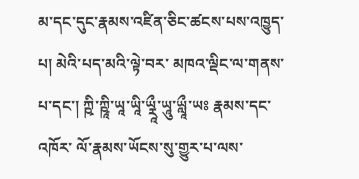མ་དང་དུང་རྣམས་འཛིན་ཅིང་ཚངས་པས་འཁྱུད་པ། མེའི་པད་མའི་ལྟེ་བར་ མཁའ་ལྡིང་ལ་གནས་པ་དང་། ཀྵི་ཀྵཱི་ཡཱ་ཡཱི་ཡྼཱྀ་ཡཱུ་ཡླཱྀ་ཡཿ རྣམས་དང་འཁོར་ ལོ་རྣམས་ཡོངས་སུ་གྱུར་པ་ལས་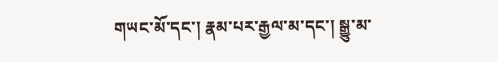གཡང་མོ་དང་། རྣམ་པར་རྒྱལ་མ་དང་། སྒྱུ་མ་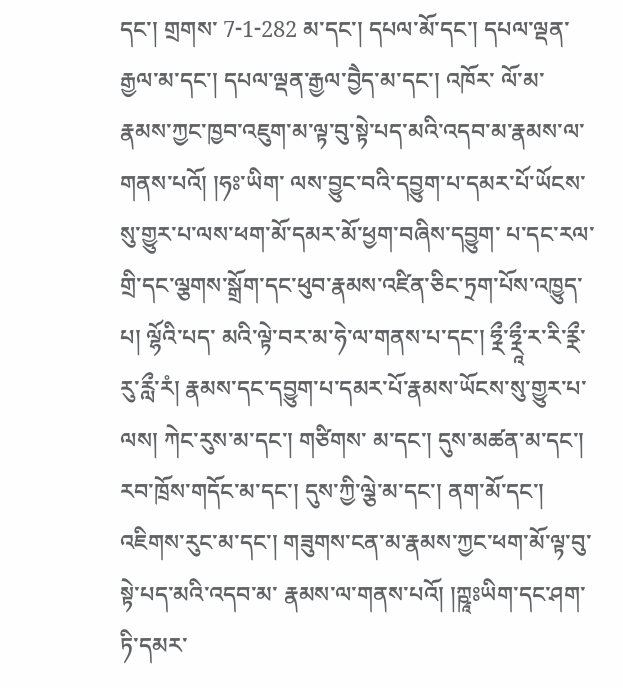དང་། གྲགས་ 7-1-282 མ་དང་། དཔལ་མོ་དང་། དཔལ་ལྡན་རྒྱལ་མ་དང་། དཔལ་ལྡན་རྒྱལ་བྱཻད་མ་དང་། འཁོར་ ལོ་མ་རྣམས་ཀྱང་ཁྱབ་འཇུག་མ་ལྟ་བུ་སྟེ་པད་མའི་འདབ་མ་རྣམས་ལ་གནས་པའོ། །ཧཿ་ཡིག་ ལས་བྱུང་བའི་དབྱུག་པ་དམར་པོ་ཡོངས་སུ་གྱུར་པ་ལས་ཕག་མོ་དམར་མོ་ཕྱག་བཞིས་དབྱུག་ པ་དང་རལ་གྲི་དང་ལྕགས་སྒྲོག་དང་ཕུབ་རྣམས་འཛིན་ཅིང་ཏྲག་པོས་འཁྱུད་པ། ལྷོའི་པད་ མའི་ལྟེ་བར་མ་ཧེ་ལ་གནས་པ་དང་། ཧྼྀ་ཧྼཱྀ་ར་རི་རྼྀ་རུ་རླྀ་རཾ། རྣམས་དང་དབྱུག་པ་དམར་པོ་རྣམས་ཡོངས་སུ་གྱུར་པ་ལས། ཀེང་རུས་མ་དང་། གཙིགས་ མ་དང་། དུས་མཚན་མ་དང་། རབ་ཁྲོས་གདོང་མ་དང་། དུས་ཀྱི་ལྕེ་མ་དང་། ནག་མོ་དང་། འཇིགས་རུང་མ་དང་། གཟུགས་ངན་མ་རྣམས་ཀྱང་ཕག་མོ་ལྟ་བུ་སྟེ་པད་མའི་འདབ་མ་ རྣམས་ལ་གནས་པའོ། །ཀྵཱཿཡིག་དང་ཤག་ཏི་དམར་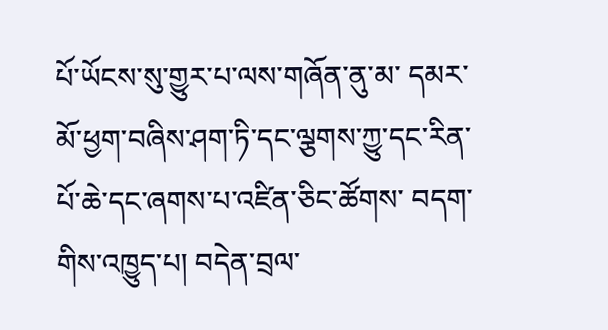པོ་ཡོངས་སུ་གྱུར་པ་ལས་གཞོན་ནུ་མ་ དམར་མོ་ཕྱག་བཞིས་ཤག་ཏི་དང་ལྕགས་ཀྱུ་དང་རིན་པོ་ཆེ་དང་ཞགས་པ་འཛིན་ཅིང་ཚོགས་ བདག་གིས་འཁྱུད་པ། བདེན་བྲལ་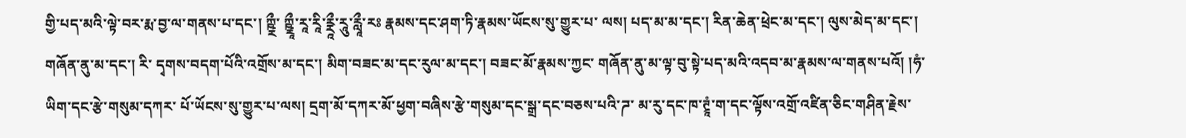གྱི་པད་མའི་ལྟེ་བར་རྨ་བྱ་ལ་གནས་པ་དང་། ཀྵྼྀ་ ཀྵྼཱྀ་རཱ་རཱི་རྼཱྀ་རཱུ་རླཱྀ་རཿ རྣམས་དང་ཤག་ཏི་རྣམས་ཡོངས་སུ་གྱུར་པ་ ལས། པད་མ་མ་དང་། རིན་ཆེན་ཕྲེང་མ་དང་། ལུས་མེད་མ་དང་། གཞོན་ནུ་མ་དང་། རི་ དྭགས་བདག་པོའི་འགྲོས་མ་དང་། མིག་བཟང་མ་དང་རུལ་མ་དང་། བཟང་མོ་རྣམས་ཀྱང་ གཞོན་ནུ་མ་ལྟ་བུ་སྟེ་པད་མའི་འདབ་མ་རྣམས་ལ་གནས་པའོ། །ཧཾ་ཡིག་དང་རྩེ་གསུམ་དཀར་ པོ་ཡོངས་སུ་གྱུར་པ་ལས། དྲག་མོ་དཀར་མོ་ཕྱག་བཞིས་རྩེ་གསུམ་དང་སྒྲ་དང་བཅས་པའི་ཌ་ མ་རུ་དང་ཁ་ཊྲཱཾ་ག་དང་ལྟོས་འགྲོ་འཛིན་ཅིང་གཤིན་རྗེས་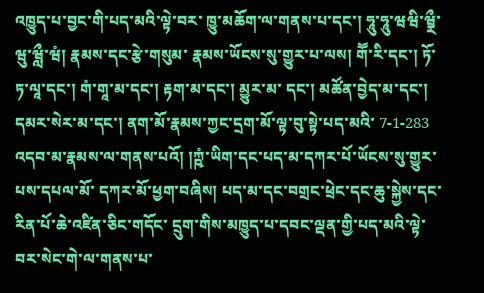འཁྱུད་པ་བྱང་གི་པད་མའི་ལྟེ་བར་ ཁྱུ་མཆོག་ལ་གནས་པ་དང་། ཧཱུ་ཧཱུ་ཝཝི་ཝྼྀ་ཝུ་ཝླྀ་ཝཾ། རྣམས་དང་རྩེ་གསུམ་ རྣམས་ཡོངས་སུ་གྱུར་པ་ལས། གཽ་རི་དང་། ཏོ་ཏ་ལཱ་དང་། གཾ་གཱ་མ་དང་། རྟག་མ་དང་། མྱུར་མ་ དང་། མཚོན་བྱེད་མ་དང་། དམར་སེར་མ་དང་། ནག་མོ་རྣམས་ཀྱང་དྲག་མོ་ལྟ་བུ་སྟེ་པད་མའི་ 7-1-283 འདབ་མ་རྣམས་ལ་གནས་པའོ། །ཀྵཾ་ཡིག་དང་པད་མ་དཀར་པོ་ཡོངས་སུ་གྱུར་པས་དཔལ་མོ་ དཀར་མོ་ཕྱག་བཞིས། པད་མ་དང་བགྲང་ཕྲེང་དང་ཆུ་སྐྱེས་དང་རིན་པོ་ཆེ་འཛིན་ཅིང་གདོང་ དྲུག་གིས་མཁྱུད་པ་དབང་ལྡན་གྱི་པད་མའི་ལྟེ་བར་སེང་གེ་ལ་གནས་པ་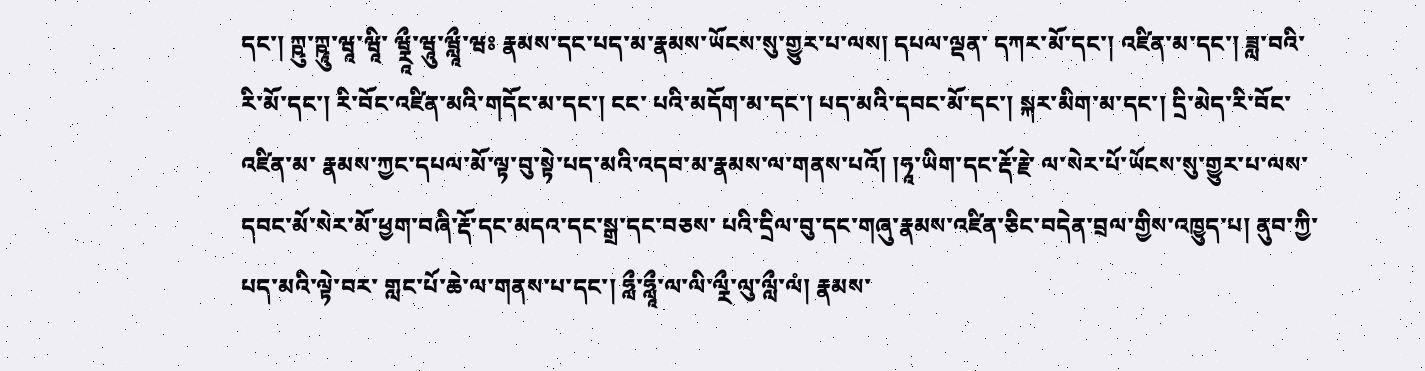དང་། ཀྵུ་ཀྵཱུ་ཝཱ་ཝཱི་ ཝྼཱྀ་ཝཱུ་ཝླཱྀ་ཝཿ རྣམས་དང་པད་མ་རྣམས་ཡོངས་སུ་གྱུར་པ་ལས། དཔལ་ལྡན་ དཀར་མོ་དང་། འཛིན་མ་དང་། ཟླ་བའི་རི་མོ་དང་། རི་བོང་འཛིན་མའི་གདོང་མ་དང་། ངང་ པའི་མདོག་མ་དང་། པད་མའི་དབང་མོ་དང་། སྐར་མིག་མ་དང་། དྲི་མེད་རི་བོང་འཛིན་མ་ རྣམས་ཀྱང་དཔལ་མོ་ལྟ་བུ་སྟེ་པད་མའི་འདབ་མ་རྣམས་ལ་གནས་པའོ། །ཧཱ་ཡིག་དང་རྡོ་རྗེ་ ལ་སེར་པོ་ཡོངས་སུ་གྱུར་པ་ལས་དབང་མོ་སེར་མོ་ཕྱག་བཞི་རྡོ་དང་མདའ་དང་སྒྲ་དང་བཅས་ པའི་དྲིལ་བུ་དང་གཞུ་རྣམས་འཛིན་ཅིང་བདེན་བྲལ་གྱིས་འཁྱུད་པ། ནུབ་ཀྱི་པད་མའི་ལྟེ་བར་ གླང་པོ་ཆེ་ལ་གནས་པ་དང་། ཧླྀ་ཧླཱྀ་ལ་ལི་ལྼྀ་ལུ་ལླྀ་ལཾ། རྣམས་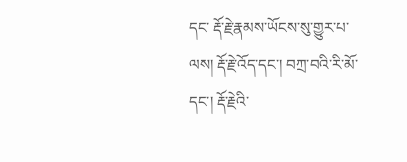དང་ རྡོ་རྗེ་རྣམས་ཡོངས་སུ་གྱུར་པ་ལས། རྡོ་རྗེ་འོད་དང་། བཀྲ་བའི་རི་མོ་དང་། རྡོ་རྗེའི་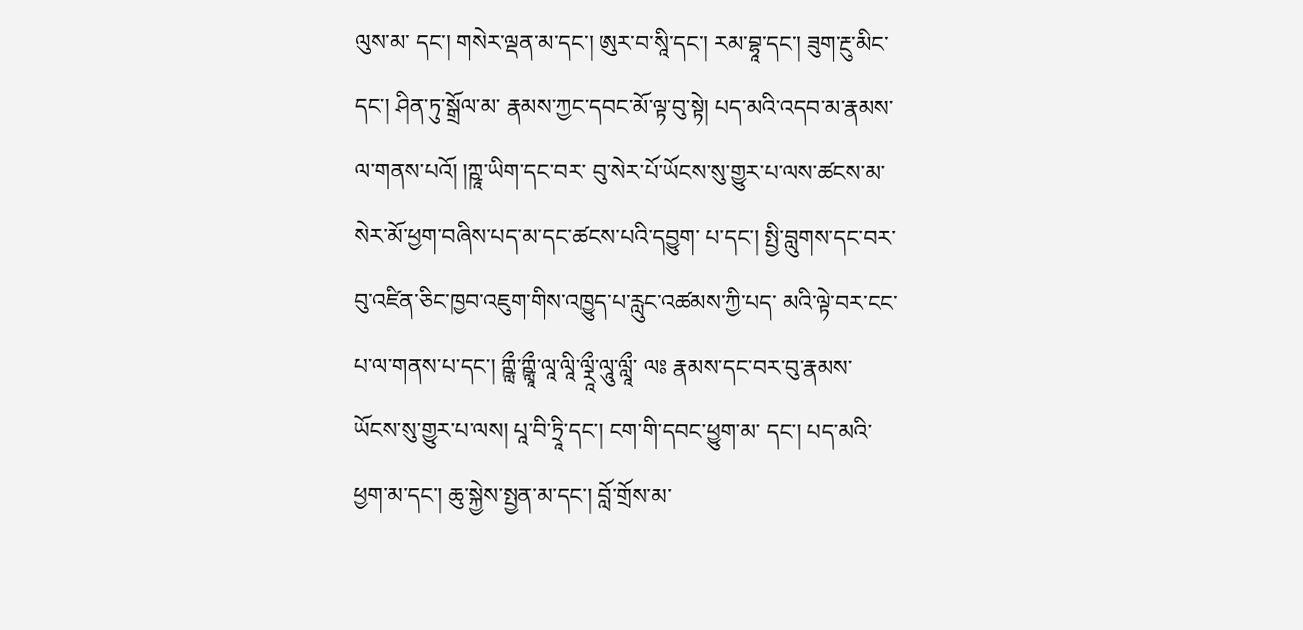ལུས་མ་ དང་། གསེར་ལྡན་མ་དང་། ཨུར་བ་སཱི་དང་། རམ་བྷཱ་དང་། ཟུག་རྔུ་མིང་དང་། ཤིན་ཏུ་སྒྲོལ་མ་ རྣམས་ཀྱང་དབང་མོ་ལྟ་བུ་སྟེ། པད་མའི་འདབ་མ་རྣམས་ལ་གནས་པའོ། །ཀྵཱ་ཡིག་དང་བར་ བུ་སེར་པོ་ཡོངས་སུ་གྱུར་པ་ལས་ཚངས་མ་སེར་མོ་ཕྱག་བཞིས་པད་མ་དང་ཚངས་པའི་དབྱུག་ པ་དང་། སྤྱི་བླུགས་དང་བར་བུ་འཛིན་ཅིང་ཁྱབ་འཇུག་གིས་འཁྱུད་པ་རླུང་འཚམས་ཀྱི་པད་ མའི་ལྟེ་བར་ངང་པ་ལ་གནས་པ་དང་། ཀྵླྀ་ཀྵླཱྀ་ལཱ་ལཱི་ལྼཱྀ་ལཱུ་ལླཱྀ་ ལཿ རྣམས་དང་བར་བུ་རྣམས་ཡོངས་སུ་གྱུར་པ་ལས། པཱ་བི་ཏྲཱི་དང་། ངག་གི་དབང་ཕྱུག་མ་ དང་། པད་མའི་ཕྱག་མ་དང་། ཆུ་སྐྱེས་སྤྱན་མ་དང་། བློ་གྲོས་མ་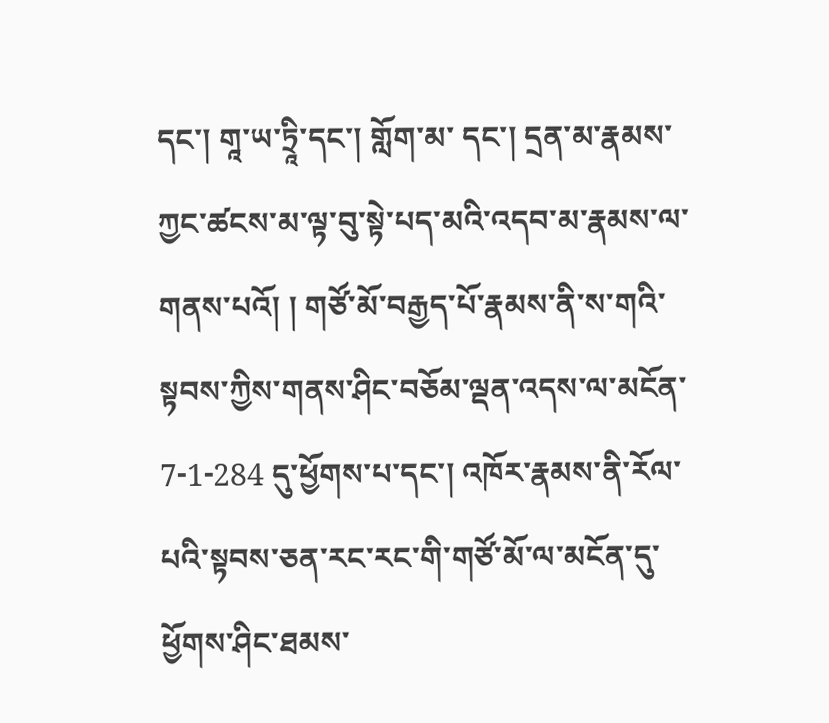དང་། གཱ་ཡ་ཏྲཱི་དང་། གློག་མ་ དང་། དྲན་མ་རྣམས་ཀྱང་ཚངས་མ་ལྟ་བུ་སྟེ་པད་མའི་འདབ་མ་རྣམས་ལ་གནས་པའོ། ། གཙོ་མོ་བརྒྱད་པོ་རྣམས་ནི་ས་གའི་སྟབས་ཀྱིས་གནས་ཤིང་བཅོམ་ལྡན་འདས་ལ་མངོན་ 7-1-284 དུ་ཕྱོགས་པ་དང་། འཁོར་རྣམས་ནི་རོལ་པའི་སྟབས་ཅན་རང་རང་གི་གཙོ་མོ་ལ་མངོན་དུ་ ཕྱོགས་ཤིང་ཐམས་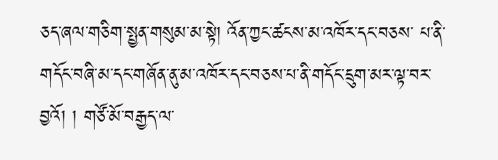ཅད་ཞལ་གཅིག་སྤྱན་གསུམ་མ་སྟེ། འོན་ཀྱང་ཚངས་མ་འཁོར་དང་བཅས་ པ་ནི་གདོང་བཞི་མ་དང་གཞོན་ནུ་མ་འཁོར་དང་བཅས་པ་ནི་གདོང་དྲུག་མར་ལྟ་བར་བྱའོ། ། གཙོ་མོ་བརྒྱད་ལ་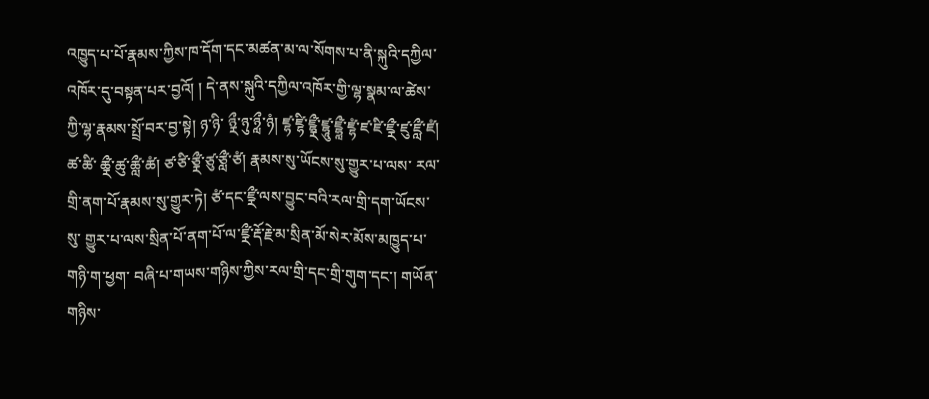འཁྱུད་པ་པོ་རྣམས་ཀྱིས་ཁ་དོག་དང་མཚན་མ་ལ་སོགས་པ་ནི་སྐུའི་དཀྱིལ་ འཁོར་དུ་བསྟན་པར་བྱའོ། ། དེ་ནས་སྐུའི་དཀྱིལ་འཁོར་གྱི་ལྷ་སྣམ་ལ་ཚེས་ཀྱི་ལྷ་རྣམས་སྤྲོ་བར་བྱ་སྟེ། ཉ་ཉི་ ཉྼྀ་ཉུ་ཉླྀ་ཉཾ། ཛྷ་ཛྷི་ཛྷྼྀ་ཛྷཱུ་ཛྷླྀ་ཛྷཾ་ཛ་ཛི་ཛྼྀ་ཛུ་ཛླྀ་ཛཾ། ཚ་ཚི་ ཚྼྀ་ཚུ་ཚླྀ་ཚཾ། ཙ་ཙི་ཙྼྀ་ཙུ་ཙླྀ་ཙཾ། རྣམས་སུ་ཡོངས་སུ་གྱུར་པ་ལས་ རལ་གྲི་ནག་པོ་རྣམས་སུ་གྱུར་ཏེ། ཙཾ་དང་ཛྼྀ་ལས་བྱུང་བའི་རལ་གྲི་དག་ཡོངས་སུ་ གྱུར་པ་ལས་སྲིན་པོ་ནག་པོ་ལ་ཛྼྀ་རྡོ་རྗེ་མ་སྲིན་མོ་སེར་མོས་མཁྱུད་པ་གཉི་ག་ཕྱག་ བཞི་པ་གཡས་གཉིས་ཀྱིས་རལ་གྲི་དང་གྲི་གུག་དང་། གཡོན་གཉིས་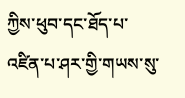ཀྱིས་ཕུབ་དང་ཐོད་པ་ འཛིན་པ་ཤར་གྱི་གཡས་སུ་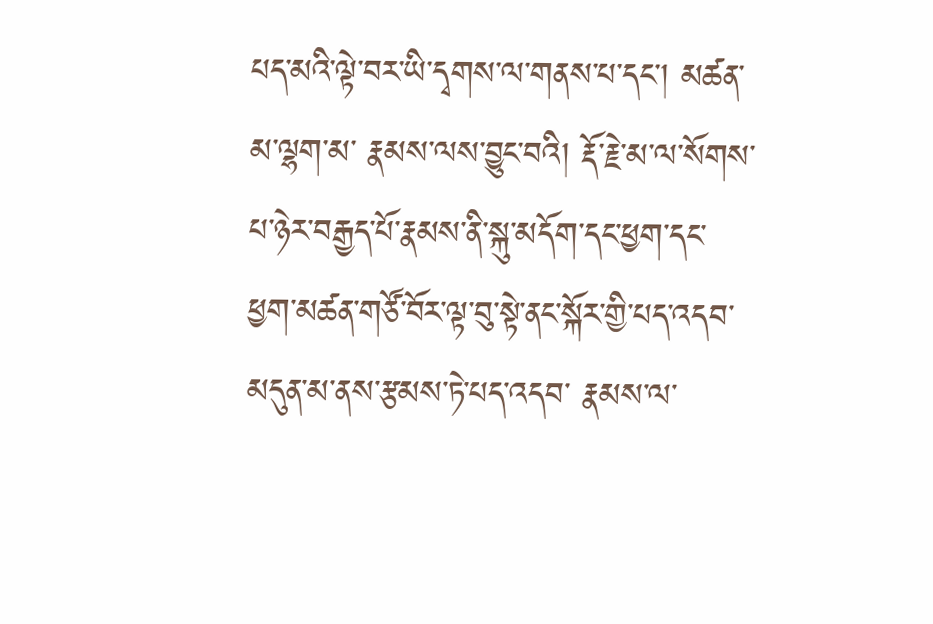པད་མའི་ལྟེ་བར་ཡི་དྭགས་ལ་གནས་པ་དང་། མཚན་མ་ལྷག་མ་ རྣམས་ལས་བྱུང་བའི། རྡོ་རྗེ་མ་ལ་སོགས་པ་ཉེར་བརྒྱད་པོ་རྣམས་ནི་སྐུ་མདོག་དང་ཕྱག་དང་ ཕྱག་མཚན་གཙོ་བོར་ལྟ་བུ་སྟེ་ནང་སྐོར་གྱི་པད་འདབ་མདུན་མ་ནས་རྩམས་ཏེ་པད་འདབ་ རྣམས་ལ་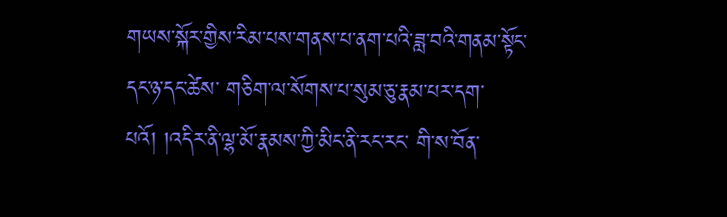གཡས་སྐོར་གྱིས་རིམ་པས་གནས་པ་ནག་པའི་ཟླ་བའི་གནམ་སྟོང་དང་ཉ་དང་ཚེས་ གཅིག་ལ་སོགས་པ་སུམ་ཅུ་རྣམ་པར་དག་པའོ། །འདིར་ནི་ལྷ་མོ་རྣམས་ཀྱི་མིང་ནི་རང་རང་ གི་ས་བོན་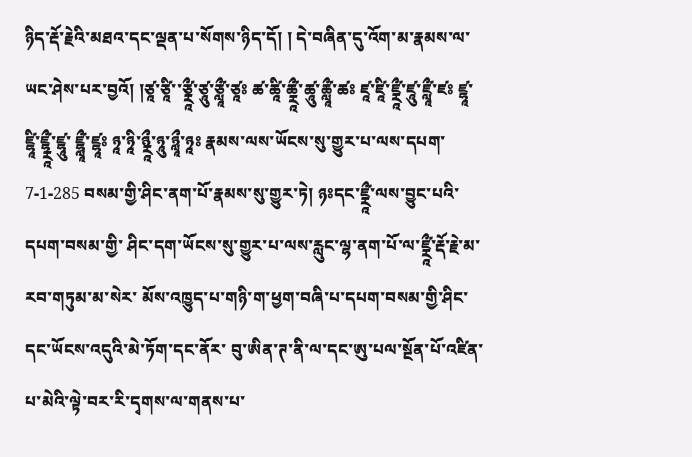ཉིད་རྡོ་རྗེའི་མཐའ་དང་ལྡན་པ་སོགས་ཉིད་དོ། ། དེ་བཞིན་དུ་འོག་མ་རྣམས་ལ་ཡང་ཤེས་པར་བྱའོ། །ཙཱ་ཙཱི་་ཙྼཱྀ་ཙཱུ་ཙླཱྀ་ཙཱཿ ཚ་ཚཱི་ཚྼཱྀ་ཚཱུ་ཚླཱྀ་ཚཿ ཛཱ་ཛཱི་ཛྼཱྀ་ཛཱུ་ཛླཱྀ་ཛཿ ཛྷཱ་ཛྷཱི་ཛྷྼཱྀ་ཛྷཱུ་ ཛྷླཱྀ་ཛྷཱཿ ཉཱ་ཉཱི་ཉྼཱྀ་ཉཱུ་ཉླཱྀ་ཉཱཿ རྣམས་ལས་ཡོངས་སུ་གྱུར་པ་ལས་དཔག་ 7-1-285 བསམ་གྱི་ཤིང་ནག་པོ་རྣམས་སུ་གྱུར་ཏེ། ཉཿདང་ཛྼཱྀ་ལས་བྱུང་པའི་དཔག་བསམ་གྱི་ ཤིང་དག་ཡོངས་སུ་གྱུར་པ་ལས་རླུང་ལྷ་ནག་པོ་ལ་ཛྼཱྀ་རྡོ་རྗེ་མ་རབ་གཏུམ་མ་སེར་ མོས་འཁྱུད་པ་གཉི་ག་ཕྱག་བཞི་པ་དཔག་བསམ་གྱི་ཤིང་དང་ཡོངས་འདུའི་མེ་ཏོག་དང་ནོར་ བུ་ཨིན་ཊ་ནི་ལ་དང་ཨུ་པལ་སྔོན་པོ་འཛིན་པ་མེའི་ལྟེ་བར་རི་དྭགས་ལ་གནས་པ་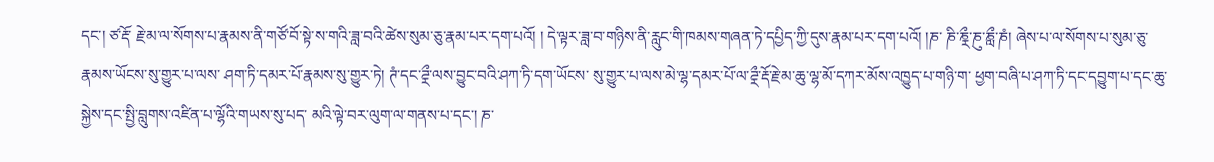དང་། ཙ་རྡོ་ རྗེ་མ་ལ་སོགས་པ་རྣམས་ནི་གཙོ་བོ་སྟེ་ས་གའི་ཟླ་བའི་ཚེས་སུམ་ཅུ་རྣམ་པར་དག་པའོ། ། དེ་ལྟར་ཟླ་བ་གཉིས་ནི་རླུང་གི་ཁམས་གཞན་ཏེ་དཔྱིད་ཀྱི་དུས་རྣམ་པར་དག་པའོ། །ཎ་ ཎི་ཎྼྀ་ཎུ་ཎླྀ་ཎཾ། ཞེས་པ་ལ་སོགས་པ་སུམ་ཅུ་རྣམས་ཡོངས་སུ་གྱུར་པ་ལས་ ཤག་ཏི་དམར་པོ་རྣམས་སུ་གྱུར་ཏེ། ཊཾ་དང་ཌྼྀ་ལས་བྱུང་བའི་ཤཀ་ཏི་དག་ཡོངས་ སུ་གྱུར་པ་ལས་མེ་ལྷ་དམར་པོ་ལ་ཌྼྀ་རྡོ་རྗེ་མ་ཆུ་ལྷ་མོ་དཀར་མོས་འཁྱུད་པ་གཉི་ག་ ཕྱག་བཞི་པ་ཤཀ་ཏི་དང་དབྱུག་པ་དང་ཆུ་སྐྱེས་དང་སྤྱི་བླུགས་འཛིན་པ་ལྷོའི་གཡས་སུ་པད་ མའི་ལྟེ་བར་ལུག་ལ་གནས་པ་དང་། ཎ་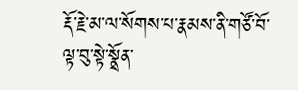རྡོ་རྗེ་མ་ལ་སོགས་པ་རྣམས་ནི་གཙོ་བོ་ལྟ་བུ་སྟེ་སྣྲོན་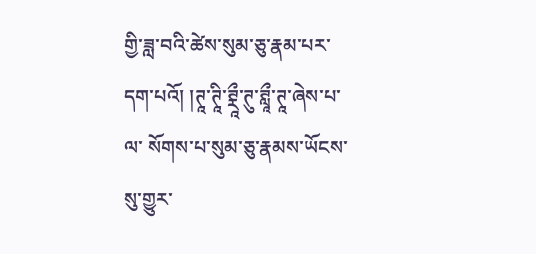གྱི་ཟླ་བའི་ཚེས་སུམ་ཅུ་རྣམ་པར་དག་པའོ། །ཊཱ་ཊཱི་ཊྼཱྀ་ཊུ་ཊླཱྀ་ཊཱ་ཞེས་པ་ལ་ སོགས་པ་སུམ་ཅུ་རྣམས་ཡོངས་སུ་གྱུར་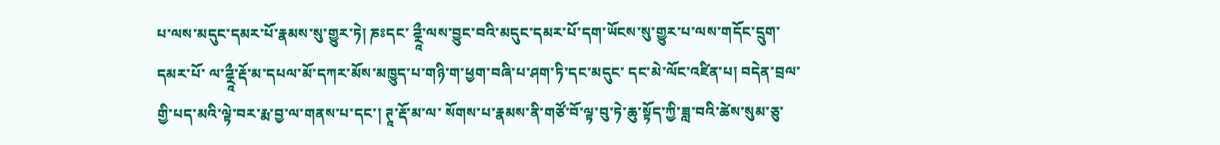པ་ལས་མདུང་དམར་པོ་རྣམས་སུ་གྱུར་ཏེ། ཎཿདང་ ཌྼཱྀ་ལས་བྱུང་བའི་མདུང་དམར་པོ་དག་ཡོངས་སུ་གྱུར་པ་ལས་གདོང་དྲུག་དམར་པོ་ ལ་ཌྼཱྀ་རྡོ་མ་དཔལ་མོ་དཀར་མོས་མཁྱུད་པ་གཉི་ག་ཕྱག་བཞི་པ་ཤག་ཏི་དང་མདུང་ དང་མེ་ལོང་འཛིན་པ། བདེན་བྲལ་གྱི་པད་མའི་ལྟེ་བར་རྨ་བྱ་ལ་གནས་པ་དང་། ཊཱ་རྡོ་མ་ལ་ སོགས་པ་རྣམས་ནི་གཙོ་བོ་ལྟ་བུ་ཏེ་ཆུ་སྟོད་ཀྱི་ཟླ་བའི་ཚེས་སུམ་ཅུ་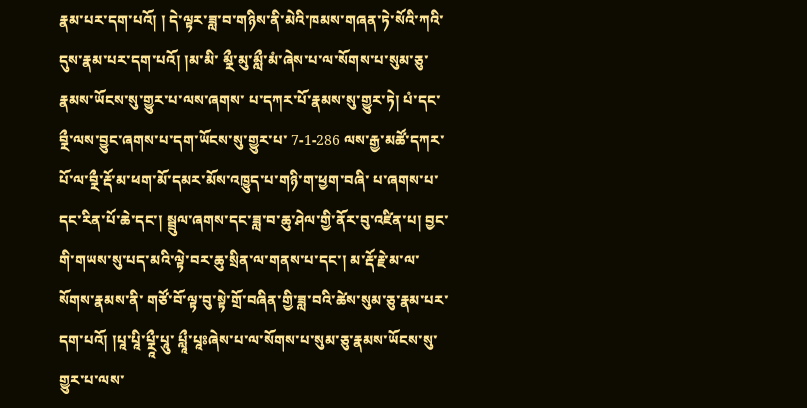རྣམ་པར་དག་པའོ། ། དེ་ལྟར་ཟླ་བ་གཉིས་ནི་མེའི་ཁམས་གཞན་ཏེ་སོའི་ཀའི་དུས་རྣམ་པར་དག་པའོ། །མ་མི་ མྼྀ་མུ་མླྀ་མཾ་ཞེས་པ་ལ་སོགས་པ་སུམ་ཅུ་རྣམས་ཡོངས་སུ་གྱུར་པ་ལས་ཞགས་ པ་དཀར་པོ་རྣམས་སུ་གྱུར་ཏེ། པཾ་དང་བྼྀ་ལས་བྱུང་ཞགས་པ་དག་ཡོངས་སུ་གྱུར་པ་ 7-1-286 ལས་རྒྱ་མཚོ་དཀར་པོ་ལ་བྼྀ་རྡོ་མ་ཕག་མོ་དམར་མོས་འཁྱུད་པ་གཉི་ག་ཕྱག་བཞི་ པ་ཞགས་པ་དང་རིན་པོ་ཆེ་དང་། སྦྲུལ་ཞགས་དང་ཟླ་བ་ཆུ་ཤེལ་གྱི་ནོར་བུ་འཛིན་པ། བྱང་ གི་གཡས་སུ་པད་མའི་ལྟེ་བར་ཆུ་སྲིན་ལ་གནས་པ་དང་། མ་རྡོ་རྗེ་མ་ལ་སོགས་རྣམས་ནི་ གཙོ་བོ་ལྟ་བུ་སྟེ་གྲོ་བཞིན་གྱི་ཟླ་བའི་ཚེས་སུམ་ཅུ་རྣམ་པར་དག་པའོ། །པཱ་པཱི་པྼཱྀ་པཱུ་ པླཱྀ་པཱཿཞེས་པ་ལ་སོགས་པ་སུམ་ཅུ་རྣམས་ཡོངས་སུ་གྱུར་པ་ལས་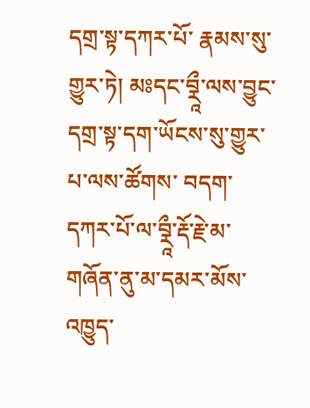དགྲ་སྟ་དཀར་པོ་ རྣམས་སུ་གྱུར་ཏེ། མཿདང་བྼཱྀ་ལས་བྱུང་དགྲ་སྟ་དག་ཡོངས་སུ་གྱུར་པ་ལས་ཚོགས་ བདག་དཀར་པོ་ལ་བྼཱྀ་རྡོ་རྗེ་མ་གཞོན་ནུ་མ་དམར་མོས་འཁྱུད་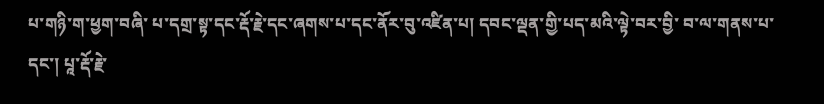པ་གཉི་ག་ཕྱག་བཞི་ པ་དགྲ་སྟ་དང་རྡོ་རྗེ་དང་ཞགས་པ་དང་ནོར་བུ་འཛིན་པ། དབང་ལྡན་གྱི་པད་མའི་ལྟེ་བར་བྱི་ བ་ལ་གནས་པ་དང་། པཱ་རྡོ་རྗེ་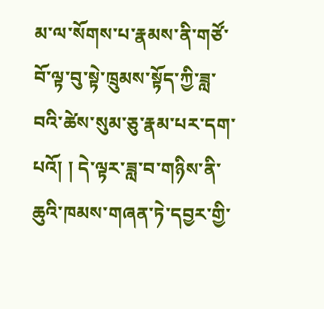མ་ལ་སོགས་པ་རྣམས་ནི་གཙོ་བོ་ལྟ་བུ་སྟེ་ཁྲུམས་སྟོད་ཀྱི་ཟླ་ བའི་ཚེས་སུམ་ཅུ་རྣམ་པར་དག་པའོ། ། དེ་ལྟར་ཟླ་བ་གཉིས་ནི་ཆུའི་ཁམས་གཞན་ཏེ་དབྱར་གྱི་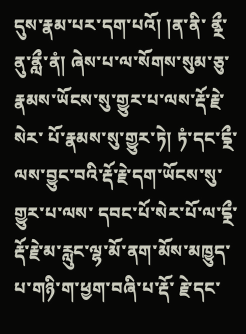དུས་རྣམ་པར་དག་པའོ། །ན་ནི་ ནྼྀ་ནུ་ནླྀ་ནཾ། ཞེས་པ་ལ་སོགས་སུམ་ཅུ་རྣམས་ཡོངས་སུ་གྱུར་པ་ལས་རྡོ་རྗེ་སེར་ པོ་རྣམས་སུ་གྱུར་ཏེ། ཏཾ་དང་དྼྀ་ལས་བྱུང་བའི་རྡོ་རྗེ་དག་ཡོངས་སུ་གྱུར་པ་ལས་ དབང་པོ་སེར་པོ་ལ་དྼྀ་རྡོ་རྗེ་མ་རླུང་ལྷ་མོ་ནག་མོས་མཁྱུད་པ་གཉི་ག་ཕྱག་བཞི་པ་རྡོ་ རྗེ་དང་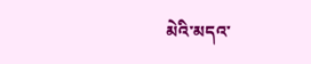མེའི་མདའ་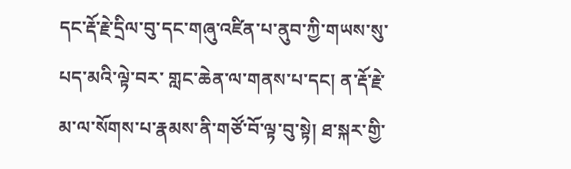དང་རྡོ་རྗེ་དྲིལ་བུ་དང་གཞུ་འཛིན་པ་ནུབ་ཀྱི་གཡས་སུ་པད་མའི་ལྟེ་བར་ གླང་ཆེན་ལ་གནས་པ་དང། ན་རྡོ་རྗེ་མ་ལ་སོགས་པ་རྣམས་ནི་གཙོ་བོ་ལྟ་བུ་སྟེ། ཐ་སྐར་གྱི་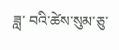ཟླ་ བའི་ཚེས་སུམ་ཅུ་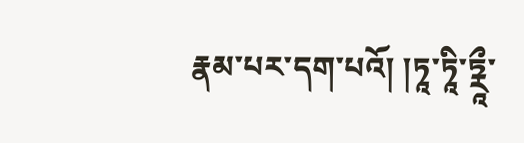རྣམ་པར་དག་པའོ། །ཏཱ་ཏཱི་ཏྼཱྀ་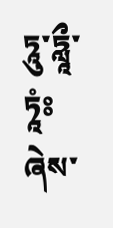ཏཱུ་ཏླཱྀ་ཏཱཾཿ ཞེས་